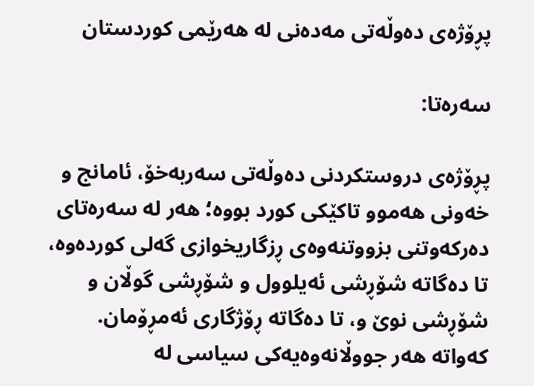پڕۆژه‌ی ده‌وڵه‌تی مه‌ده‌نی له‌ هه‌رێمی كوردستان

سه‌ره‌تا:

پڕۆژه‌ی دروستكردنی ده‌وڵه‌تی سه‌ربه‌خۆ، ئامانج و خه‌ونی هه‌موو تاكێكی كورد بووه؛‌ هه‌ر له ‌سه‌ره‌تای ده‌ركه‌وتنی بزووتنه‌وه‌ی ڕزگاریخوازی گه‌لی كورده‌وه،‌ تا ده‌گاته‌ شۆڕشی ئه‌یلوول و شۆڕشی گوڵان و شۆڕشی نوێ و،‌ تا ده‌گاته‌ ڕۆژگاری ئه‌مڕۆمان. كه‌واته‌ هه‌ر جووڵانه‌وه‌یه‌كی سیاسی له‌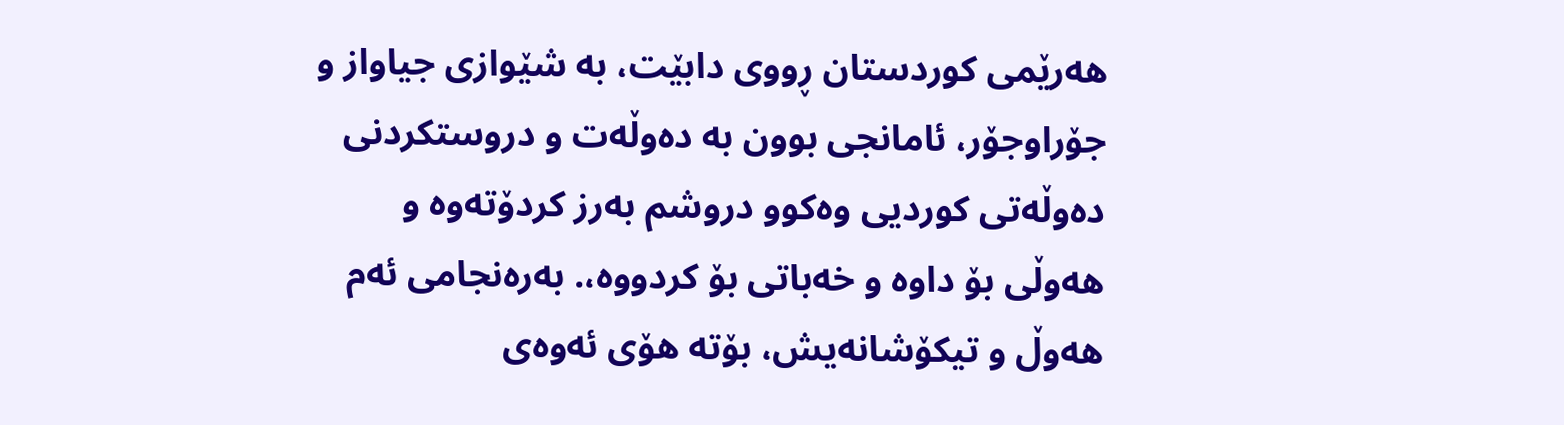هه‌رێمی كوردستان ڕووی دابێت، به‌ شێوازی جیاواز و جۆراوجۆر، ئامانجی بوون به‌ ده‌وڵه‌ت و دروستكردنی ده‌وڵه‌تی كوردیی وه‌كوو دروشم به‌رز كردۆته‌وه ‌و هه‌وڵی بۆ داوه‌ و خه‌باتی بۆ كردووه،. به‌ره‌نجامی ئه‌م هه‌وڵ و تیكۆشانه‌یش، بۆته‌ هۆی ئه‌وه‌ی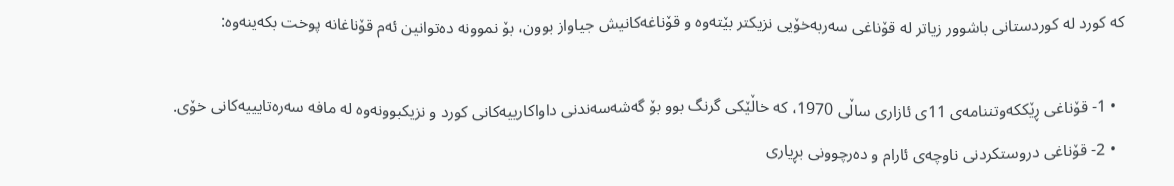كه‌ كورد له‌ كوردستانی باشوور زیاتر له‌ قۆناغی سه‌ربه‌خۆیی نزیكتر بێته‌وه‌ و قۆناغه‌كانیش جیاواز بوون، بۆ نموونه‌ ده‌توانین ئه‌م قۆناغانه‌ پوخت بكه‌ینه‌وه‌:

  • 1- قۆناغی ڕێككه‌وتننامه‌ی 11ی ئازاری ساڵی 1970، كه‌ خاڵێكی گرنگ بوو بۆ گه‌شه‌سه‌ندنی داواكارییه‌كانی كورد و نزیكبوونه‌وه‌ له‌ مافه‌ سه‌ره‌تایییه‌كانی خۆی.
  • 2- قۆناغی دروستكردنی ناوچه‌ی ئارام و ده‌رچوونی بڕیاری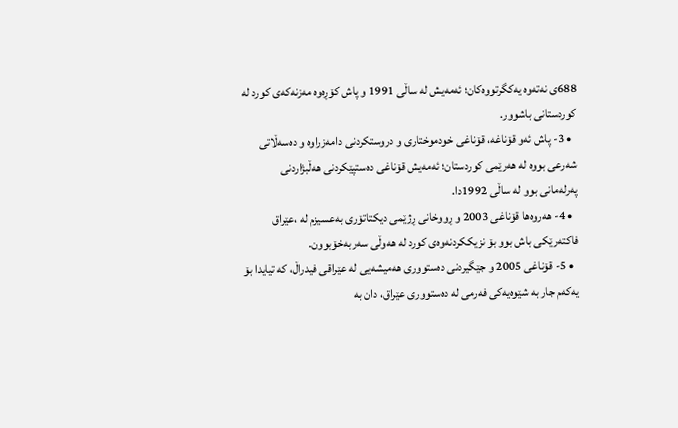688ی نه‌ته‌وه‌ یه‌كگرتووه‌كان؛ ئه‌مه‌یش له‌ ساڵی 1991 و پاش كۆڕه‌وه‌ مه‌زنه‌كه‌ی كورد له‌ كوردستانی باشوور.
  • 3- پاش ئه‌و قۆناغه‌، قۆناغی خودموختاری و دروستكردنی دامه‌زراوه‌ و ده‌سه‌ڵاتی شه‌رعی بووه‌ له‌ هه‌رێمی كوردستان؛ ئه‌مه‌یش قۆناغی ده‌ستپێكردنی هه‌ڵبژاردنی په‌رله‌مانی بوو له‌ ساڵی 1992دا.
  • 4- هه‌روه‌ها قۆناغی 2003 و ڕووخانی ڕژێمی دیكتاتۆری به‌عسیزم له‌ ،عێراق فاكته‌رێكی باش بوو بۆ نزیككردنه‌وه‌ی كورد له‌ هه‌وڵی سه‌ربه‌خۆبوون.
  • 5- قۆناغی 2005 و جێگیردنی ده‌ستووری هه‌میشه‌یی له‌ عێراقی فیدراڵ، كه‌ تیایدا بۆ یه‌كه‌م جار به‌ شێوه‌یه‌كی فه‌رمی له‌ ده‌ستووری عێراق، دان به‌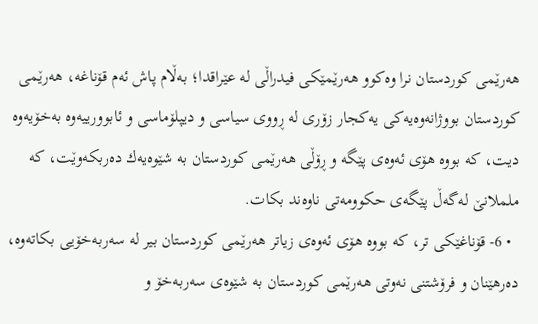هه‌رێمی كوردستان نرا وه‌كوو هه‌رێمێكی فیدراڵی له‌ عێراقدا؛ به‌ڵام پاش ئه‌م قۆناغه،‌ هه‌رێمی كوردستان بووژانه‌وه‌یه‌كی یه‌كجار زۆری له‌ ڕووی سیاسی و دیپلۆماسی و ئابوورییه‌وه‌ به‌خۆیه‌وه‌ دیت، كه‌ بووه‌ هۆی ئه‌وه‌ی پێگه ‌و ڕۆڵی هه‌رێمی كوردستان به‌ شێوه‌یه‌ك ده‌ربكه‌وێت، كه‌ ململانێ له‌گه‌ڵ پێگه‌ی حكوومه‌تی ناوه‌ند بكات.
  • 6- قۆناغێكی تر، كه‌ بووه‌ هۆی ئه‌وه‌ی زیاتر هه‌رێمی كوردستان بیر له ‌سه‌ربه‌خۆیی بكاته‌وه‌، ده‌رهێنان و فرۆشتنی نه‌وتی هه‌رێمی كوردستان به‌ شێوه‌ی سه‌ربه‌خۆ و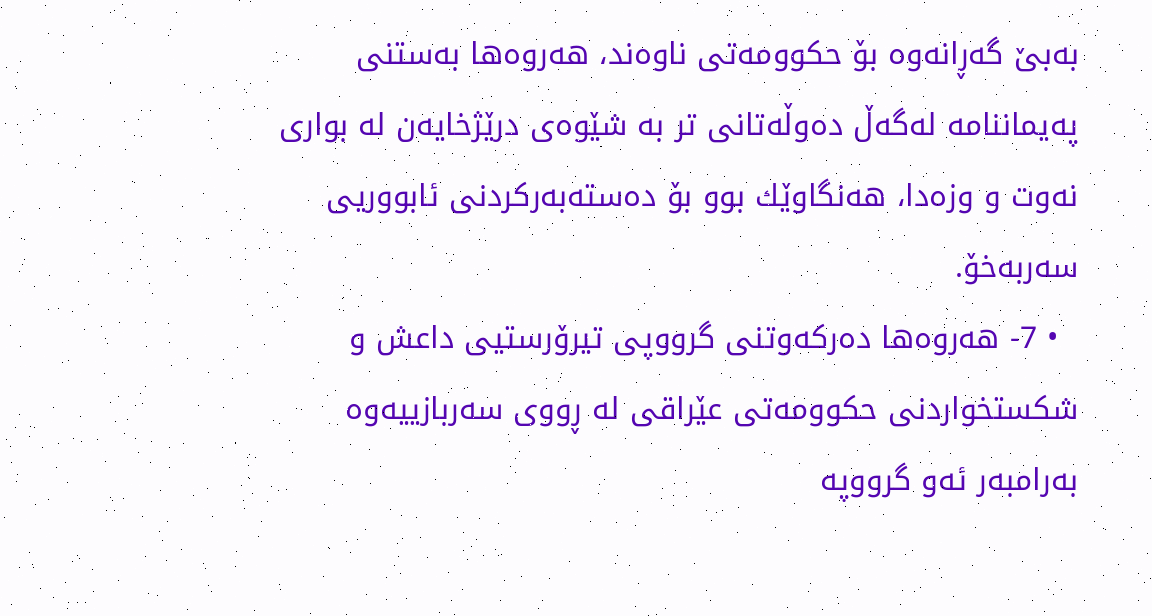به‌بێ گه‌ڕانه‌وه‌ بۆ حكوومه‌تی ناوه‌ند، هه‌روه‌ها به‌ستنی په‌یماننامه‌ له‌گه‌ڵ ده‌وڵه‌تانی تر به‌ شێوه‌ی درێژخایه‌ن له‌ بواری نه‌وت و وزه‌دا، هه‌نگاوێك بوو بۆ ده‌سته‌به‌ركردنی ئابووریی سه‌ربه‌خۆ.
  • 7- هه‌روه‌ها ده‌ركه‌وتنی گرووپی تیرۆرستیی داعش و شكستخواردنی حكوومه‌تی عێراقی له‌ ڕووی سه‌ربازییه‌وه‌ به‌رامبه‌ر ئه‌و گرووپه‌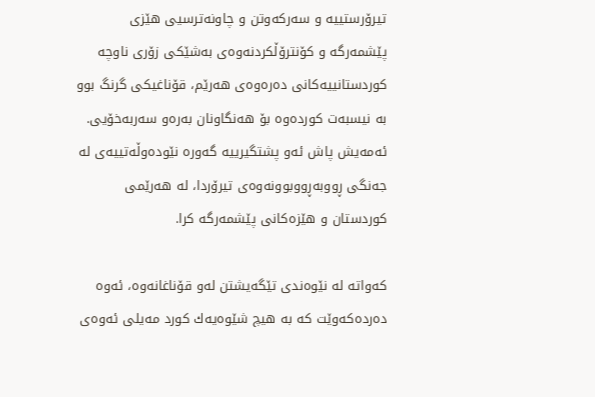تیرۆرستییه‌ و سه‌ركه‌وتن و چاونه‌ترسیی هێزی پێشمه‌رگه‌ و كۆنترۆڵكردنه‌وه‌ی به‌شێكی زۆری ناوچه‌ كوردستانییه‌كانی ده‌ره‌وه‌ی هه‌رێم، قۆناغیكی گرنگ بوو به ‌نیسبه‌ت كورده‌وه‌ بۆ هه‌نگاونان به‌ره‌و سه‌ربه‌خۆیی. ئه‌مه‌یش پاش ئه‌و پشتگیرییه‌ گه‌وره‌ نێوده‌وڵه‌تییه‌ی له‌ جه‌نگی ڕووبه‌ڕووبوونه‌وه‌ی تیرۆردا، له‌ هه‌رێمی كوردستان و هێزه‌كانی پێشمه‌رگه‌ كرا.

كه‌واته‌ له ‌نێوه‌ندی تێگه‌یشتن له‌و قۆناغانه‌وه،‌ ئه‌وه‌ ده‌رده‌كه‌وێت كه‌ به‌ هیچ شێوه‌یه‌ك كورد مه‌یلی ئه‌وه‌ی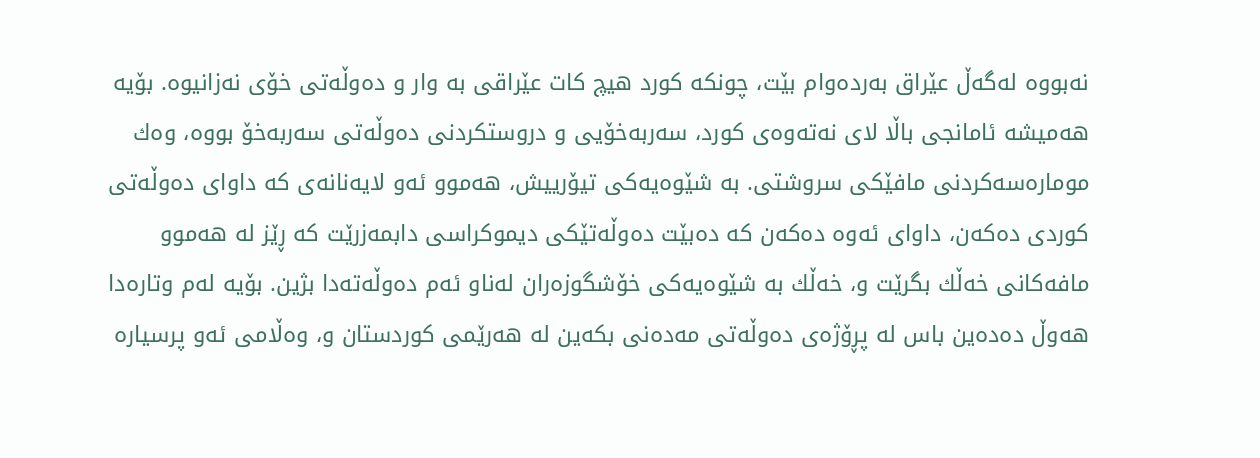نه‌بووه‌ له‌گه‌ڵ عێراق به‌رده‌وام بێت، چونكه‌ كورد هیچ كات عێراقی به‌ وار و ده‌وڵه‌تی خۆی نه‌زانیوه‌. بۆیه‌ هه‌میشه‌ ئامانجی باڵا لای نه‌ته‌وه‌ی كورد، سه‌ربه‌خۆیی و دروستكردنی ده‌وڵه‌تی سه‌ربه‌خۆ بووه‌، وه‌ك موماره‌سه‌كردنی مافێكی سروشتی. به‌ شێوه‌یه‌كی تیۆرییش، هه‌موو ئه‌و لایه‌نانه‌ی كه‌ داوای ده‌وڵه‌تی كوردی ده‌كه‌ن، داوای ئه‌وه‌ ده‌كه‌ن كه‌ ده‌بێت ده‌وڵه‌تێكی دیموكراسی دابمه‌زرێت كه‌ ڕێز له‌ هه‌موو مافه‌كانی خه‌ڵك بگرێت و، خه‌ڵك به‌ شێوه‌یه‌كی خۆشگوزه‌ران له‌ناو ئه‌م ده‌وڵه‌ته‌دا بژین. بۆیه‌ له‌م وتاره‌دا هه‌وڵ ده‌ده‌ین باس له‌ پڕۆژه‌ی ده‌وڵه‌تی مه‌ده‌نی بكه‌ین له‌ هه‌رێمی كوردستان و، وه‌ڵامی ئه‌و پرسیاره‌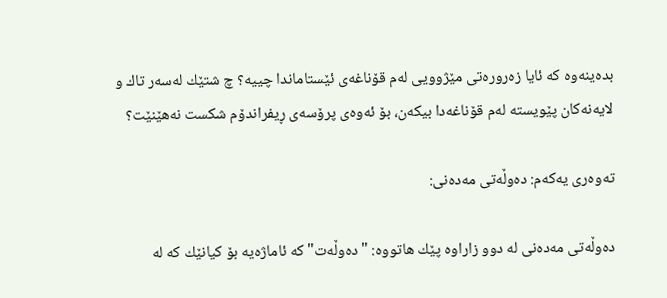بده‌ینه‌وه‌ كه‌ ئایا زه‌روره‌تی مێژوویی له‌م قۆناغه‌ی ئێستاماندا چییه‌؟ چ شتێك له‌سه‌ر تاك و لایه‌نه‌كان پێویسته‌ له‌م قۆناغه‌دا بیكه‌ن، بۆ ئه‌وه‌ی پرۆسه‌ی ڕیفراندۆم شكست نه‌هێنێت؟

ته‌وه‌ری یه‌كه‌م: ده‌وڵه‌تی مه‌ده‌نی:

ده‌وڵه‌تی مه‌ده‌نی له‌ دوو زاراوه‌ پێك هاتووه‌: "ده‌وڵه‌ت" كه‌ ئاماژه‌یه‌ بۆ كیانێك كه‌ له‌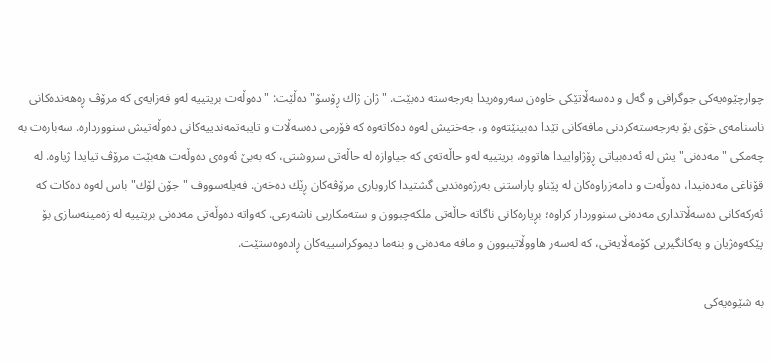چوارچێوه‌یه‌كی جوگرافی و گه‌ل و ده‌سه‌ڵاتێكی خاوه‌ن سه‌روه‌ریدا به‌رجه‌سته‌ ده‌بێت. "ژان ژاك ڕۆسۆ" ده‌ڵێت: "ده‌وڵه‌ت بریتییه‌ له‌و فه‌زایه‌ی كه‌ مرۆڤ ڕه‌هه‌ندەکانی ناسنامەی خۆی بۆ به‌رجه‌سته‌كردنی مافه‌كانی تێدا ده‌بینێته‌وه‌ و، جه‌ختیش له‌وه‌ ده‌كاته‌وه‌ كه‌ فۆرمی ده‌سه‌ڵات و تایبه‌تمه‌ندییه‌كانی ده‌وڵه‌تیش سنوورداره‌. سه‌باره‌ت به‌ چه‌مكی "مه‌ده‌نی"یش لە ئه‌ده‌بیاتی ڕۆژاواییدا هاتووه‌، بریتییه‌ له‌و حاڵه‌ته‌ی كه‌ جیاوازه‌ له‌ حاڵه‌تی سروشتی، كه‌ به‌بێ ئه‌وه‌ی ده‌وڵه‌ت هه‌بێت مرۆڤ تیایدا ژیاوه‌. له‌ قۆناغی مه‌ده‌نیدا، ده‌وڵه‌ت و دامه‌زراوه‌كان له‌ پێناو پاراستنی به‌رژه‌وه‌ندیی گشتیدا كاروباری مرۆڤه‌كان ڕێك ده‌خه‌ن. فه‌یله‌سووف "جۆن لۆك" باس له‌وه‌ ده‌كات كه‌ ئه‌ركه‌كانی ده‌سه‌ڵاتداری مه‌ده‌نی سنووردار كراوه‌؛ بڕیاره‌كانی ناگاته‌ حاڵه‌تی ملكه‌چبوون و سته‌مكاریی ناشه‌رعی. كه‌واته‌ ده‌وڵه‌تی مه‌ده‌نی بریتییه‌ له‌ زه‌مینه‌سازی بۆ پێكه‌وه‌ژیان و یه‌كانگیریی كۆمه‌ڵایه‌تی، كه‌ له‌سه‌ر هاووڵاتیبوون و مافه‌ مه‌ده‌نی و بنه‌ما دیموكراسییه‌كان ڕاده‌وه‌ستێت.

به ‌شێوه‌یه‌كی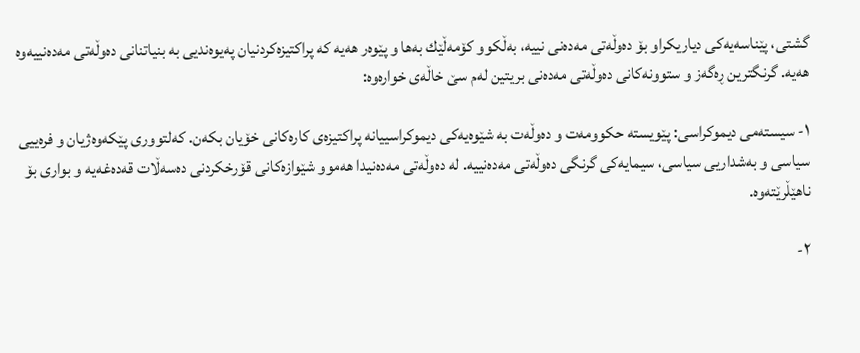گشتی، پێناسه‌یه‌كی دیاریكراو بۆ ده‌وڵه‌تی مه‌ده‌نی نییه‌، به‌ڵكوو كۆمه‌ڵێك به‌ها و پێوه‌ر هه‌یه‌ كه‌ پراكتیزه‌كردنیان په‌یوه‌ندیی ‌به‌ بنیاتنانی ده‌وڵه‌تی مه‌ده‌نییه‌وه‌ هه‌یه‌. گرنگترین ڕه‌گه‌ز و ستوونه‌كانی ده‌وڵه‌تی مه‌ده‌نی بریتین له‌م سێ خاڵه‌ی خواره‌وه‌:

١- سیسته‌می دیموكراسی: پێویسته‌ حكوومه‌ت و ده‌وڵه‌ت به ‌شێوه‌یه‌كی دیموكراسییانه‌ پراكتیزه‌ی كاره‌كانی خۆیان بكه‌ن. كه‌لتووری پێكه‌وه‌ژیان و فره‌ییی سیاسی و به‌شداریی سیاسی، سیمایه‌كی گرنگی ده‌وڵه‌تی مه‌ده‌نییه‌. له‌ ده‌وڵه‌تی مه‌ده‌نیدا هه‌موو شێوازه‌كانی قۆرخكردنی ده‌سه‌ڵات قه‌ده‌غه‌یه‌ و بواری بۆ ناهێڵرێته‌وه‌.

٢-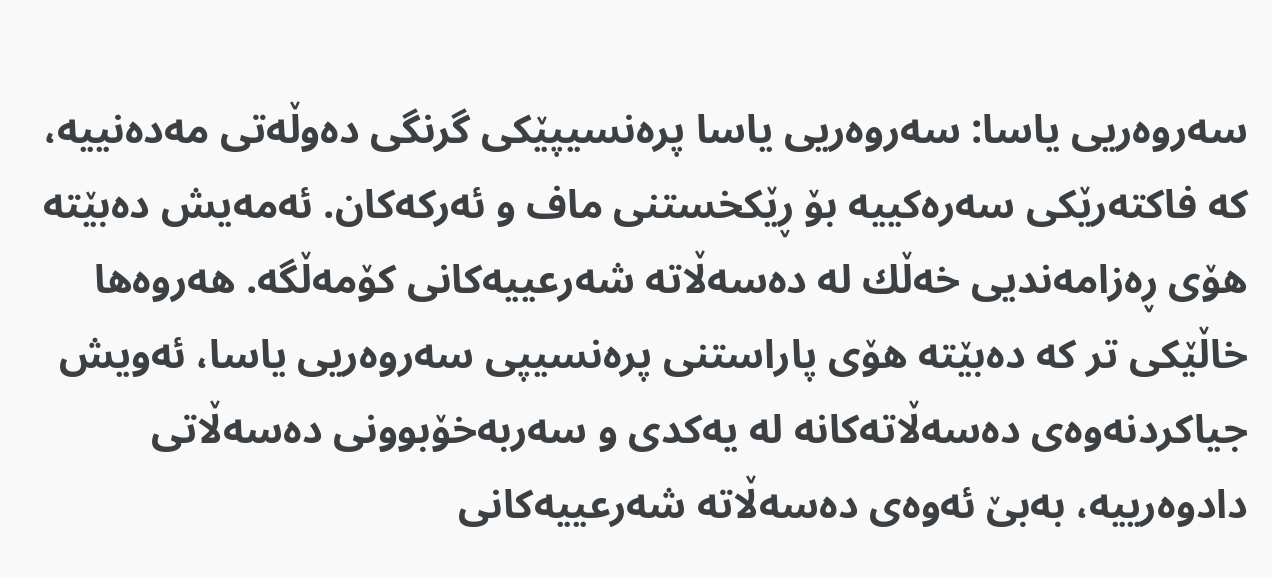سه‌روه‌ریی یاسا: سه‌روه‌ریی یاسا پره‌نسیپێكی گرنگی ده‌وڵه‌تی مه‌ده‌نییه‌، كه‌ فاكته‌رێكی سه‌ره‌كییه‌ بۆ ڕێكخستنی ماف و ئه‌ركه‌كان. ئه‌مه‌یش ده‌بێته‌ هۆی ڕه‌زامه‌ندیی خه‌ڵك له‌ ده‌سه‌ڵاته‌ شه‌رعییه‌كانی كۆمه‌ڵگه‌. هه‌روه‌ها خاڵێكی تر كه‌ ده‌بێته‌ هۆی پاراستنی پره‌نسیپی سه‌روه‌ریی یاسا، ئه‌ویش جیاكردنه‌وه‌ی ده‌سه‌ڵاته‌كانه‌ له‌ یه‌كدی و سه‌ربه‌خۆبوونی ده‌سه‌ڵاتی دادوه‌رییه‌، به‌بێ ئه‌وه‌ی ده‌سه‌ڵاته‌ شه‌رعییه‌كانی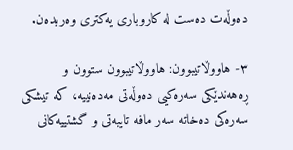ده‌وڵه‌ت ده‌ست له‌ كاروباری یه‌كتری وه‌ربده‌ن.

٣- هاووڵاتیبوون: هاووڵاتیبوون ستوون و ڕه‌هه‌ندێكی سه‌ره‌كیی ده‌وڵه‌تی مه‌ده‌نییه،‌ كه‌ تیشكی سه‌ره‌كی ده‌خاته‌ سه‌ر مافه‌ تایبه‌تی و گشتییه‌كانی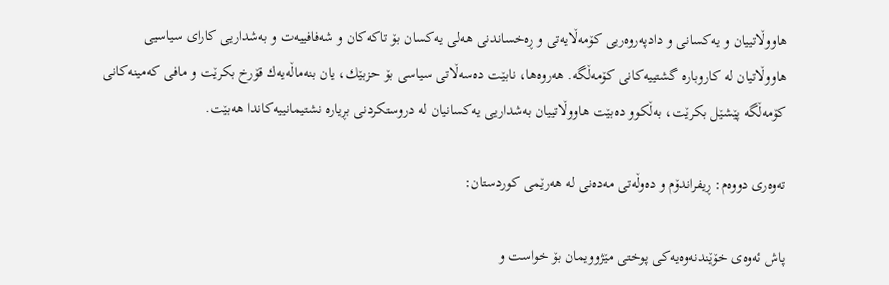هاووڵاتییان و یه‌كسانی و دادپه‌روه‌ریی كۆمه‌ڵایه‌تی و ڕه‌خساندنی هه‌لی یه‌كسان بۆ تاكه‌كان و شه‌فافییه‌ت و به‌شداریی كارای سیاسیی هاووڵاتیان له‌ كاروباره‌ گشتییه‌كانی كۆمه‌ڵگه‌. هه‌روه‌ها، نابێت ده‌سه‌ڵاتی سیاسی بۆ حزبێك، یان بنه‌ماڵه‌یه‌ك قۆرخ بكرێت و مافی كه‌مینه‌كانی كۆمه‌ڵگه‌ پێشێل بكرێت، به‌ڵكوو ده‌بێت هاووڵاتییان به‌شداریی یه‌كسانیان له‌ دروستكردنی بڕیاره‌ نشتیمانییه‌كاندا هه‌بێت.

ته‌وه‌ری دووه‌م: ڕیفراندۆم و ده‌وڵه‌تی مه‌ده‌نی له‌ هه‌رێمی كوردستان:

پاش ئه‌وه‌ی خۆێندنه‌وه‌یه‌كی پوختی مێژوویمان بۆ خواست و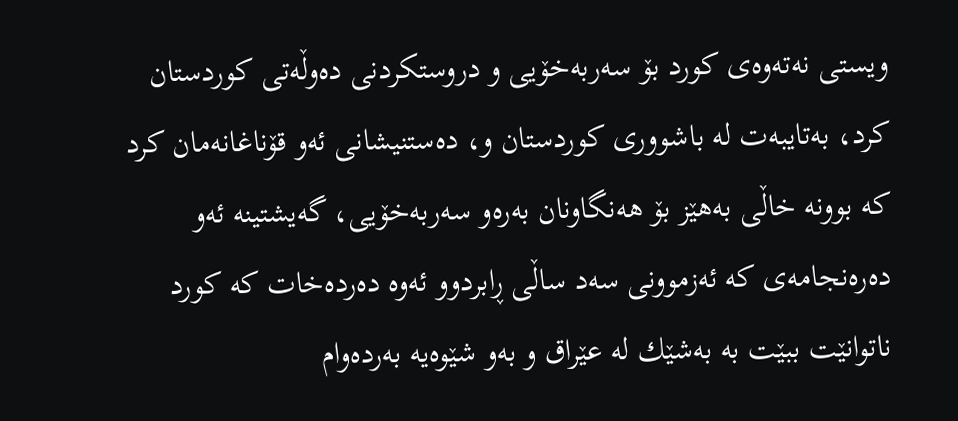ویستی نه‌ته‌وه‌ی كورد بۆ سه‌ربه‌خۆیی و دروستكردنی ده‌وڵه‌تی كوردستان كرد، به‌تایبه‌ت له‌ باشووری كوردستان و، ده‌ستنیشانی ئه‌و قۆناغانه‌مان كرد كه‌ بوونه‌ خاڵی به‌هێز بۆ هه‌نگاونان به‌ره‌و سه‌ربه‌خۆیی، گه‌یشتینه‌ ئه‌و ده‌ره‌نجامه‌ی كه‌ ئه‌زموونی سه‌د ساڵی ڕابردوو ئه‌وه‌ ده‌رده‌خات كه‌ كورد ناتوانێت ببێت به‌ به‌شێك له‌ عێراق و به‌و شێوه‌یه‌ به‌رده‌وام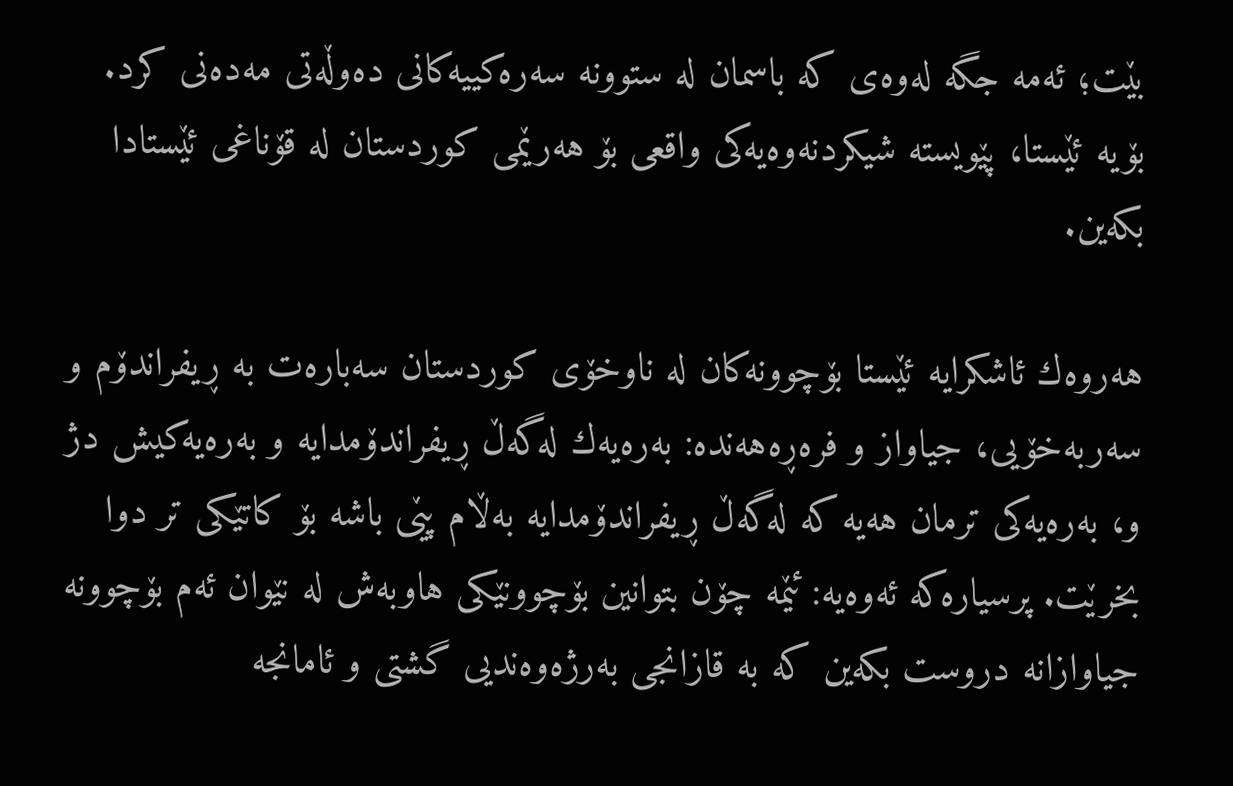بێت؛ ئه‌مه‌ جگه‌ له‌وه‌ی كه‌ باسمان له‌ ستوونه‌ سه‌ره‌كییه‌كانی ده‌وڵه‌تی مه‌ده‌نی كرد. بۆیه‌ ئێستا، پێویسته‌ شیكردنه‌وه‌یه‌كی واقعی بۆ هه‌رێمی كوردستان له‌ قۆناغی ئێستادا بكه‌ین.

هه‌روه‌ك ئاشكرایه‌ ئێستا بۆچوونه‌كان له‌ ناوخۆی كوردستان سه‌باره‌ت به‌ ڕیفراندۆم و سه‌ربه‌خۆیی، جیاواز و فره‌ڕه‌هه‌نده‌: به‌ره‌یه‌ك له‌گه‌ڵ ڕیفراندۆمدایه‌ و به‌ره‌یه‌كیش دژ و،‌ به‌ره‌یه‌كی ترمان هه‌یه‌ كه‌ له‌گه‌ڵ ڕیفراندۆمدایه‌ به‌ڵام پێی باشه‌ بۆ كاتێكی تر دوا بخرێت. پرسیاره‌كه‌ ئه‌وه‌یه: ئێمه‌ چۆن بتوانین بۆچوونێكی هاوبه‌ش له‌ نێوان ئه‌م بۆچوونه‌ جیاوازانه‌ دروست بكه‌ین كه‌ به‌ قازانجی به‌رژه‌وه‌ندیی گشتی و ئامانجه‌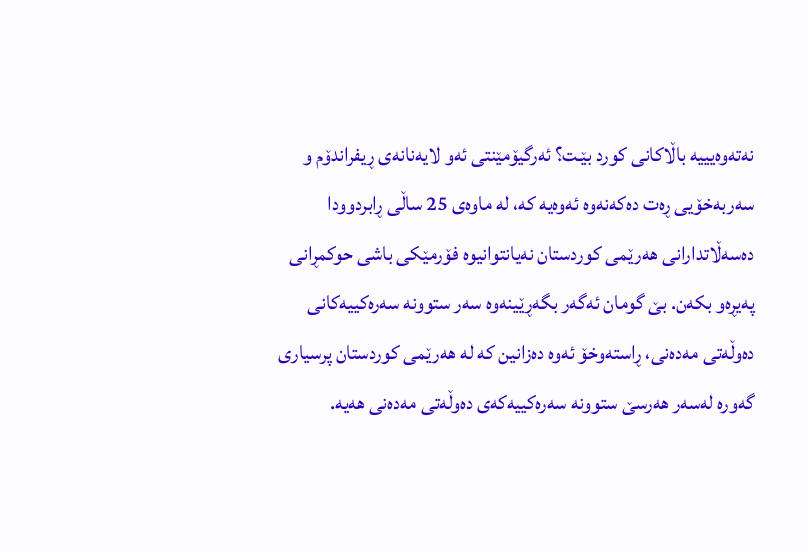نه‌ته‌وه‌یییه باڵا‌كانی كورد بێـت؟ ئه‌رگیۆمێنتی ئه‌و لایه‌نانه‌ی ڕیفراندۆم و سه‌ربه‌خۆیی ڕه‌ت ده‌كه‌نه‌وه‌ ئه‌وه‌یه‌ كه،‌ له ‌ماوه‌ی 25 ساڵی ڕابردوودا ده‌سه‌ڵاتدارانی هه‌رێمی كوردستان نه‌یانتوانیوه‌ فۆرمێكی باشی حوكمڕانی په‌یڕه‌و بكه‌ن. بێ گومان ئه‌گه‌ر بگه‌ڕێینه‌وه‌ سه‌ر ستوونه‌ سه‌ره‌كییه‌كانی ده‌وڵه‌تی مه‌ده‌نی، ڕاسته‌وخۆ ئه‌وه‌ ده‌زانین كه‌ له‌ هه‌رێمی كوردستان پرسیاری گه‌وره‌ له‌سه‌ر هه‌رسێ ستوونه‌ سه‌ره‌كییه‌كه‌ی ده‌وڵه‌تی مه‌ده‌نی هه‌یه‌.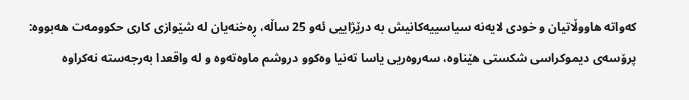كه‌واته‌ هاووڵاتیان و خودی لایه‌نه‌ سیاسییه‌كانیش به‌ درێژاییی ئه‌و 25 ساڵه،‌ ڕه‌خنه‌یان له‌ شێوازی كاری حكوومه‌ت هه‌بووه‌: پرۆسه‌ی دیموكراسی شكستی هێناوه‌، سه‌روه‌ریی یاسا ته‌نیا وه‌كوو دروشم ماوه‌ته‌وه‌ و له‌ واقعدا به‌رجه‌سته‌ نه‌كراوه‌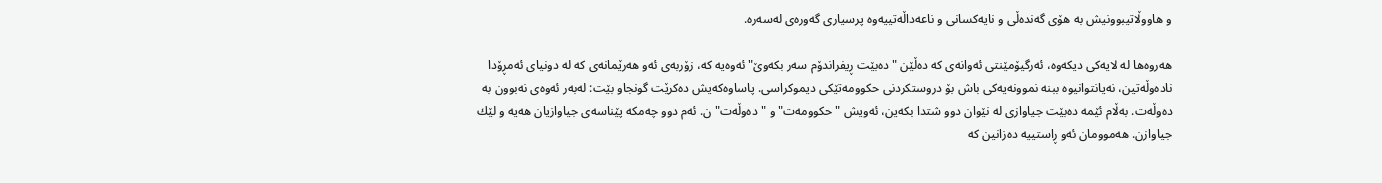و هاووڵاتیبوونیش به‌ هۆی گه‌نده‌ڵی و نایه‌كسانی و ناعه‌داڵه‌تییه‌وه‌ پرسیاری گه‌وره‌ی له‌سه‌ره‌.

هه‌روه‌ها له‌ لایه‌كی دیكه‌وه‌، ئه‌رگیۆمێنتی ئه‌وانه‌ی كه‌ ده‌ڵێن "ده‌بێت ڕیفراندۆم سه‌ر بكه‌وێ" ئه‌وه‌یه‌ كه‌، زۆربه‌ی ئه‌و هه‌رێمانه‌ی كه‌ له‌ دونیای ئه‌مڕۆدا ناده‌وڵه‌تین، نه‌یانتوانیوه‌ ببنه‌ نموونه‌یه‌كی باش بۆ دروستكردنی حكوومه‌تێكی دیموكراسی. پاساوه‌كه‌یش ده‌كرێت گونجاو بێت: له‌به‌ر ئه‌وه‌ی نه‌بوون به‌ ده‌وڵه‌ت. به‌ڵام ئێمه‌ ده‌بێت جیاوازی له‌ نێوان دوو شتدا بكه‌ین، ئه‌ویش "حكوومه‌ت" و "ده‌وڵه‌ت"ن‌. ئه‌م دوو چه‌مكه‌ پێناسه‌ی جیاوازیان هه‌یه‌ و لێك جیاوازن. هه‌موومان ئه‌و ڕاستییه‌ ده‌زانین كه‌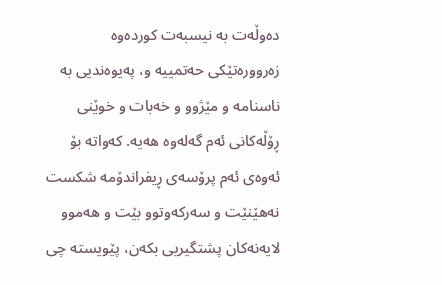ده‌وڵه‌ت به‌ نیسبه‌ت كورده‌وه‌ زه‌رووره‌‌تێكی حه‌تمییه و‌، په‌یوه‌ندیی به‌ ناسنامه‌ و مێژوو و خه‌بات و خوێنی ڕۆڵه‌كانی ئه‌م گه‌له‌وه‌ هه‌یه‌. كه‌واته‌ بۆ ئه‌وه‌ی ئه‌م پرۆسه‌ی ڕیفراندۆمه‌ شكست نه‌هێنێت و سه‌ركه‌وتوو بێت و هه‌موو لایه‌نه‌كان پشتگیریی بكه‌ن، پێویسته‌ چی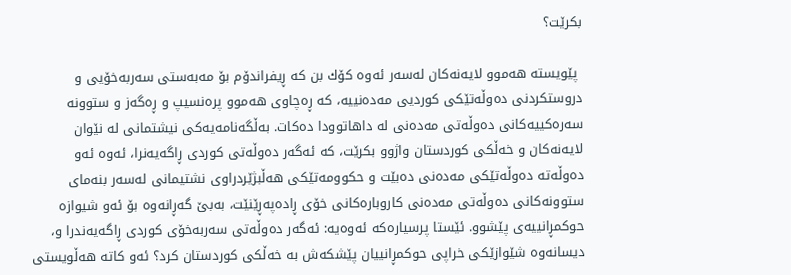بكرێت؟

 پێویسته‌ هه‌موو لایه‌نه‌كان له‌سه‌ر ئه‌وه‌ كۆك بن كه‌ ڕیفراندۆم بۆ مه‌به‌ستی سه‌ربه‌خۆیی و دروستكردنی ده‌وڵه‌تێكی كوردیی مه‌ده‌نییه‌، كه‌ ڕه‌چاوی هه‌موو پره‌نسیپ و ڕه‌گه‌ز و ستوونه‌ سه‌ره‌كییه‌كانی ده‌وڵه‌تی مه‌ده‌نی له‌ داهاتوودا ده‌كات. به‌ڵگه‌نامه‌یه‌كی نیشتمانی له‌ نێوان لایه‌نه‌كان و خه‌ڵكی كوردستان واژوو بكرێت، كه‌ ئه‌گه‌ر ده‌وڵه‌تی كوردی ڕاگه‌یه‌نرا، ئه‌وه‌ ئه‌و ده‌وڵه‌ته‌ ده‌وڵه‌تێكی مه‌ده‌نی ده‌بێت و حكوومه‌تێكی هه‌ڵبژێردراوی نشتیمانی له‌سه‌ر بنه‌مای ستوونه‌كانی ده‌وڵه‌تی مه‌ده‌نی كاروباره‌كانی خۆی ڕاده‌په‌ڕێنێت، به‌بێ گه‌ڕانه‌وه‌ بۆ ئه‌و شیوازه‌ حوكمڕانییه‌ی پێشوو. ئێستا پرسیاره‌كه‌ ئه‌وه‌یه: ئه‌گه‌ر ده‌وڵه‌تی سه‌ربه‌خۆی كوردی ڕاگه‌یه‌ندرا و، دیسانه‌وه‌ شێوازێكی خراپی حوكمڕانییان پێشكه‌ش به‌ خه‌ڵكی كوردستان كرد؟ ئه‌و كاته‌ هه‌ڵویستی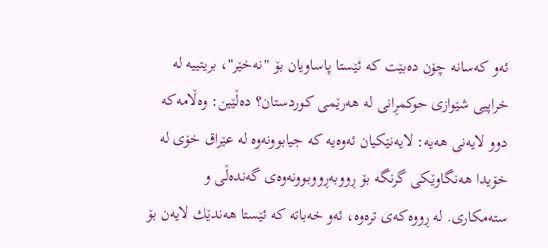ئه‌و كه‌سانه‌ چۆن ده‌بێت كه‌ ئێستا پاساویان بۆ "نه‌خێر"، بریتییه‌ له‌ خراپیی شێوازی حوكمڕانی له‌ هه‌رێمی كوردستان؟ ده‌ڵێین: وه‌ڵامه‌كه‌ دوو لایه‌نی هه‌یه‌: لایه‌نێكیان ئه‌وه‌یه‌ كه‌ جیابوونه‌وه‌ له‌ عێراق خۆی له‌ خۆیدا هه‌نگاوێكی گرنگه‌ بۆ ڕووبه‌ڕووبوونه‌وه‌ی گه‌نده‌ڵی و سته‌مكاری. له‌ ڕووه‌كه‌ی تره‌وه،‌ ئه‌و خه‌باته‌ كه ئێستا هه‌ندێك لایه‌ن بۆ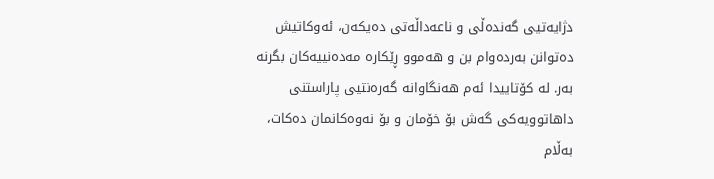دژایه‌تیی گه‌نده‌ڵی و ناعه‌داڵه‌تی ده‌یكه‌ن، ئه‌وكاتیش ده‌توانن به‌رده‌وام بن و هه‌موو ڕێكاره‌ مه‌ده‌نییه‌كان بگرنه‌ به‌ر. له‌ كۆتاییدا ئه‌م هه‌نگاوانه‌ گه‌ره‌نتیی پاراستنی داهاتوویه‌كی گه‌ش بۆ خۆمان و بۆ نه‌وه‌كانمان ده‌كات، به‌ڵام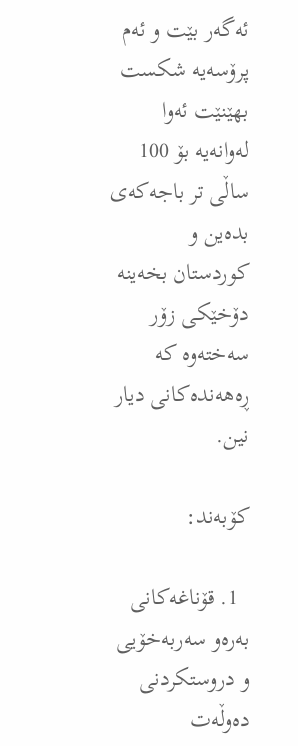ئه‌گه‌ر بێت و ئه‌م پرۆسه‌یه‌ شكست بهێنێت ئه‌وا له‌وانه‌یه‌ بۆ 100 ساڵی تر باجه‌كه‌ی بده‌ین و كوردستان بخه‌ینه‌ دۆخێكی زۆر سه‌خته‌وه‌ كه‌ ڕه‌هه‌نده‌كانی دیار نین.

كۆبه‌ند:

  1. قۆناغه‌كانی به‌ره‌و سه‌ربه‌خۆیی و دروستكردنی ده‌وڵه‌ت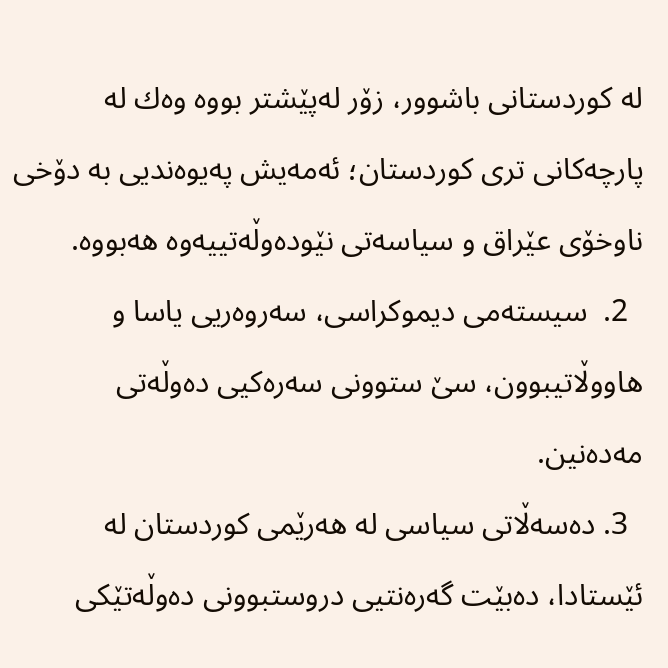له‌ كوردستانی باشوور، زۆر له‌پێشتر بووه‌ وه‌ك له‌ پارچه‌كانی تری كوردستان؛ ئه‌مه‌یش په‌یوه‌ندیی به‌ دۆخی ناوخۆی عێراق و سیاسه‌تی نێوده‌وڵه‌تییه‌وه‌ هه‌بووه‌.
  2.  سیسته‌می دیموكراسی، سه‌روه‌ریی یاسا و هاووڵاتیبوون، سێ ستوونی سه‌ره‌كیی ده‌وڵه‌تی مه‌ده‌نین.
  3. ده‌سه‌ڵاتی سیاسی له‌ هه‌رێمی كوردستان له‌ ئێستادا، ده‌بێت گه‌ره‌نتیی دروستبوونی ده‌وڵه‌تێكی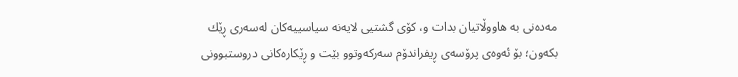مه‌ده‌نی به‌ هاووڵاتیان بدات و، كۆی گشتیی لایه‌نه‌ سیاسییه‌كان له‌سه‌ری ڕێك بكه‌ون؛ بۆ ئه‌وه‌ی پرۆسه‌ی ڕیفراندۆم سه‌ركه‌وتوو بێت و ڕێكاره‌كانی دروستبوونی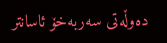ده‌وڵه‌تی سه‌ربه‌خۆ ئاسانتر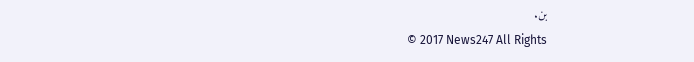بن.
© 2017 News247 All Rights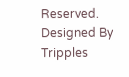Reserved. Designed By Tripples